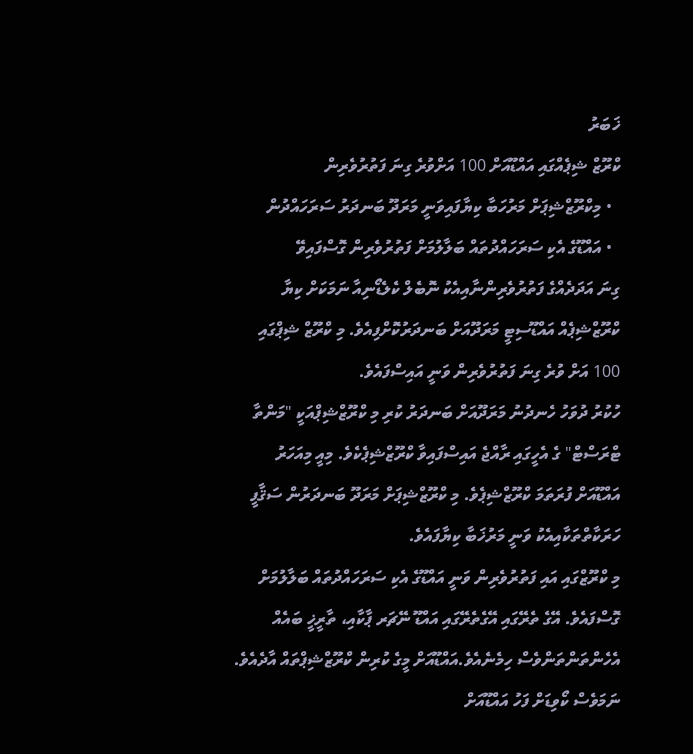ޚަބަރު
ކްރޫޒް ޝިޕެއްގައި އައްޑޫއަށް 100 އަށްވުރެ ގިނަ ފަތުރުވެރިން
  • މިކްރޫޒްޝިޕަށް މަރުހަބާ ކިޔާފައިވަނީ މަރަދޫ ބަނދަރު ސަރަހައްދުން
  • އައްޑޫގެ އެކި ސަރަހައްދުތައް ބަލާލުމަށް ފަތުރުވެރިން ގޮސްފައިވޭ
ގިނަ އަދަދެއްގެ ފަތުރުވެރިންނާއިއެކު ނޮބެލް ކެލެޑޯނިއާ ނަމަކަށް ކިޔާ ކްރޫޒްޝިޕެއް އައްޑޫސިޓީ މަރަދޫއަށް ބަނދަރުކޮށްފިއެވެ. މި ކްރޫޒް ޝިޕްގައި 100 އަށް ވުރެ ގިނަ ފަތުރުވެރިން ވަނީ އައިސްފައެވެ.
ހުކުރު ދުވަހު ހެނދުނު މަރަދޫއަށް ބަނދަރު ކުރި މި ކްރޫޒްޝިޕްއަކީ "މަންތާ ޓްރަސްޓް" ގެ އެހީގައި ރާއްޖެ އައިސްފައިވާ ކްރޫޒްޝިޕެކެވެ. މިއީ މިއަހަރު އައްޑޫއަށް ފުރަތަމަ ކްރޫޒްޝިޕެވެ. މި ކްރޫޒްޝިޕަށް މަރަދޫ ބަނދަރުން ސަޤާފީ ހަރަކާތްތަކާއިއެކު ވަނީ މަރުޚަބާ ކިޔާފައެވެ.
މި ކްރޫޒްގައި އައި ފަތުރުވެރިން ވަނީ އައްޑޫގެ އެކި ސަރަހައްދުތައް ބަލާލުމަށް ގޮސްފައެވެ. އޭގެ ތެރޭގައި އޭގެތެރޭގައި އައްޑޫ ނޭޗަރ ޕާކާއި، ތާރީޚީ ބައެއް އެހެންތަންތަންވެސް ހިމެނެއެވެ.އައްޑޫއަށް މީގެ ކުރިން ކްރޫޒްޝިޕްތައް އާދެއެވެ. ނަމަވެސް ކޯވިޑަށް ފަހު އައްޑޫއަށް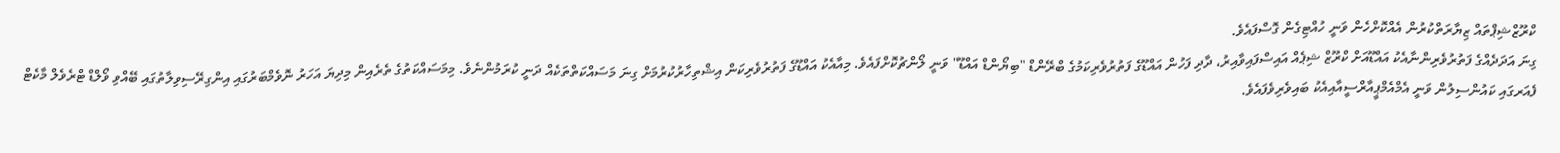ކްރޫޒްޝިޕްތައް ޒިޔާރަތްކުރުން އެއްކޮށްހެން ވަނީ ހުއްޓިގެން ގޮސްފައެވެ.
ގިނަ އަދަދެއްގެ ފަތުރުވެރިންނާއެކު އައްޑޫއަށް ކްރޫޒް ޝިޕެއް އައިސްފައިވާއިރު، ދާދި ފަހުން އައްޑޫގެ ފަތުރުވެރިކަމުގެ ބްރޭންޑް "ބިޔޯންޑް އައްޑޫ" ވަނީ ލޯންޗުކޮށްފައެވެ. މިއާއެކު އައްޑޫގެ ފަތުރުވެރިކަން އިޝްތިހާރުކުރުމަށް ގިނަ މަސައްކަތްތަކެއް ދަނީ ކުރަމުންނެވެ. މިމަސައްކަތުގެ ތެރެއިން މިދިޔަ އަހަރު ނޮވެމްބަރުގައި އިންގިރޭސިވިލާތުގައި ބޭއްވި ވޯލްޑް ޓްރެވެލް މާކެޓް ފެއަރގައި ކައުންސިލުން ވަނީ އެމްއެމްޕީއާރްސީއާއިއެކު ބައިވެރިވެފައެވެ.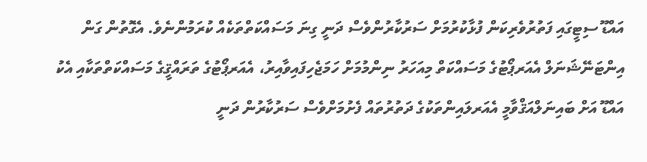އައްޑޫ ސިޓީގައި ފަތުރުވެރިކަން ފުޅާކުރުމަށް ސަރުކާރުންވެސް ދަނީ ގިނަ މަސައްކަތްތަކެއް ކުރަމުންނެވެ. އެގޮތުން ގަން އިންޓަނޭޝަނަލް އެއަރޕޯޓުގެ މަސައްކަތް މިއަހަރު ނިންމުމަށް ހަމަޖެހިފައިވާއިރު، އެއަރޕޯޓުގެ ތަރައްޤީގެ މަސައްކަތްތަކާއި އެކު އައްޑޫ އަށް ބައިނަލްއަޤްވާމީ އެއަރލައިންތަކުގެ ދަތުރުތައް ފެށުމަށްވެސް ސަރުކާރުން ދަނީ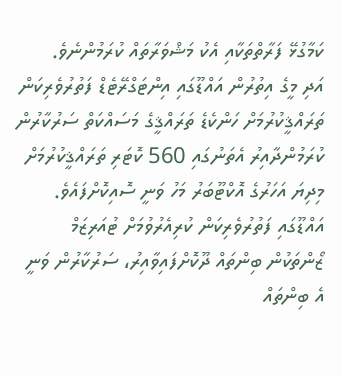ކަމާގުޅޭ ފަރާތްތަކާއި އެކު މަޝްވަރާތައް ކުރަމުންނެވެ.
އަދި މީގެ އިތުރުން އައްޑޫގައި އިންޓަގްރޭޓެޑް ފަތުރުވެރިކަން ތަރައްޤީކުރުމަށް ހަންކެޑެ ތަރައްޤީގެ މަސައްކަތް ސަރުކާރުން ކުރަމުންދާއިރު އެތަނުގައި 560 ކޮޓަރި ތަރައްޤީކުރުމަށް މިދިޔަ އަހަރުގެ އޮކްޓޫބަރު މަހު ވަނީ ސޮއިކޮށްފައެވެ.
އައްޑޫގައި ފަތުރުވެރިކަން ކުރިއެރުވުމަށް ޓުއަރިޒަމް ޒޯންތަކުން ބިންތައް ދޫކޮށްފައިވާއިރު، ސަރުކާރުން ވަނީ އެ ބިންތައް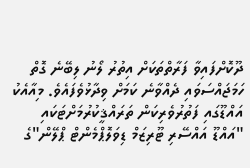ދޫކޮށްފައިވާ ފަރާތްތަކަށް އިތުރު ލޯނު ލިބޭނެ ގޮތް ހަމަޖައްސަވައި ދެއްވާނެ ކަމަށް ވިދާޅުވެފައެވެ. މިއާއެކު އައްޑޫގައި ފަތުރުވެރިކަން ތަރައްޤީކުރުމަށްޓަކައި "އައްޑޫ އައްސޭރި ޓޫރިޒަމް ޑިވަލޮޕްމެންޓް ޕްލޭން"ގެ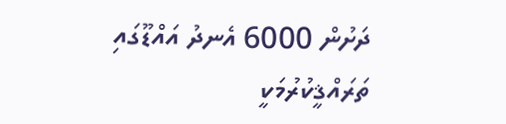ދަށުން 6000 އެނދު އައްޑޫގައި ތަރައްޤީކުރުމަކީ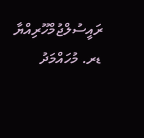ރައީސުލްޖުމްހޫރިއްޔާ ޑރ. މުހައްމަދު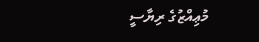މުޢިއްޒުގެ ރިޔާސީ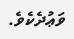ވަޢުދެކެވެ.